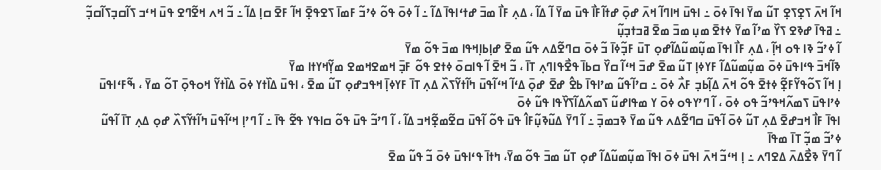ߞߊ߬ ߞߍ߫ ߖߐ߲ߖߐ߲ ߠߎ߬ ߘߌ߫ ߊߟߊ߫ ߦߋ߫ ߸ ߊߟߎ߫ ߞߊߣߊ߬ ߞߍ߫ ߝߋ߲߫ ߝߙߊ߬ߓߊ߯ ߟߎ߫ ߘߌ߫ ߊ߬ ߡߊ߬ ، ߡߍ߲ ߓߊ߯ ߘߏ߫ ߝߙߵߊߟߊ߫ ߡߊ߬ ߸ ߊ߬ ߦߋ߫ ߟߋ߬ ߦߴߏ߬ ߓߘߊ߫ ߖߐߟߐ߲߫ ߞߊ߬ ߓߐ߫ ߛߊ߲ ߡߊ߬ ߸ ߏ߬ ߞߍ ߞߐ߬ߣߐ ߟߎ߫ ߞߵߏ ߖߊ߬ߛߏ߲ߖߊ߬ߛߏ߲߬ ߸ ߥߟߊ߫ ߝߢߐ ߖߌ߰ ߘߴߊ߬ ߘߌ߫ ߦߙߐ߫ ߘߎ߲ ߘߏ߫ ߘߐ߫ ߥߏߙߏ߲ߎ߲߬
ߊ߬ ߦߴߏ߬ ߢߊ ߟߋ ߞߊ߲߬ ، ߡߍ߲ ߓߊ߯ ߊߟߊ߫ ߘߎ߲߬ߘߎ߬ߡߊ߬ߝߋ߲ ߠߎ߫ ߓߏ߲߬ߦߊ߫ ߏ߬ ߦߋ߫ ߛߣߐ߬ߡߍ ߟߎ߬ ߘߐ߫ ߝߊ߲ߕߊ߲ߞߟߊ ߘߏ߫ ߟߋ߬ ߘߌ߫
ߢߊ߬ߞߏ߫ ߟߵߊߟߎ߫ ߦߋ߫ ߘߎ߲߬ߘߎ߬ߡߊ߬ ߓߌߦߊ߲ ߠߎ߬ ߘߐ߫ ߝߏ߫ ߞߵߊ߬ ߛߌ߰ ߛߕߊ߫ ߟߐ߯ߟߊߣߍ߲ ߠߊ߫ ، ߏ߬ ߞߐ߫ ߊ߬ ߟߊߛߋ߫ ߦߙߐ ߟߋ߬ ߓߏ߲߫ ߞߘߐߞߘߐ ߘߌ߲߬ߞߌߙߊ ߘߌ߫
ߊ߲ ߞߊ߬ ߖߋ߬ߟߌ߬ߓߐ߲߬ ߦߙߐ߫ ߟߋ߬ ߞߍ߫ ߡߊ߲߬ߕߏ߲ ߓߍ߯ ߦߋ߫ ߸ ߛߴߊ߬ߟߎ߬ ߘߴߊߟߊ߫ ߕߐ߮ ߝߐ߫ ߝߋ߲߫ ߡߵߊ߬ ߞߵߊ߬ߟߎ߫ ߤߊ߬ߙߌ߬ߖߍ߰ ߡߍ߲ ߠߊ߫ ߓߌߦߊ߲߫ ߞߟߏߝߋ߲ ߠߎ߬ ߘߐ߫ ، ߊߟߎ߫ ߡߊ߰ߙߌ ߦߋ߫ ߡߊ߰ߙߌ߬ ߞߋߟߋ߲߫ ߠߋ߬ ߘߌ߫ ، ߒ߬ߓߵߊߟߎ߫ ߦߴߊߟߎ߫ ߖߘߍ߬ߞߟߴߏ߬ ߟߋ ߦߋ߫ ، ߊ߬ ߣߴߌߟߋ ߦߋ߫ ߌ ߘߟߊߝߎ߬ ߖߘߍ߬ߡߊ߬ߖߌ߰ߟߊ ߟߎ߬ ߦߋ߫
ߊߟߊ߫ ߓߊ߯ ߞߏߝߐ߫ ߡߍ߲ ߠߎ߬ ߦߋ߫ ߊ߬ߟߎ߫ ߛߣߐ߬ߡߍ ߟߎ߬ ߘߌ߫ ߢߏߘߏ߲߫ ߸ ߊ߬ ߣߌ߫ ߡߎ߬ߢߎ߲߬ߓߊ߮ ߟߎ߫ ߟߋ߬ ߊ߬ߟߎ߫ ߛߐ߬ߘߐ߲߬ߞߏ ߡߊ߬ ، ߊ߬ ߣߴߏ߬ ߟߎ߫ ߟߋ߬ ߛߊߟߌ ߟߐ߬ ߟߊ߫ ߸ ߊ߬ ߣߴߊ߲ ߞߵߊ߬ߟߎ߫ ߤߊ߬ߙߌ߬ߖߍ߰ ߝߋ߲ ߡߍ߲ ߠߊ߫ ߊ߬ߟߎ߬ ߦߴߏ߬ ߘߏ߲߬ ߠߊ߫ ߘߟߊ߫
ߊ߬ ߣߌ߫ ߢߐ߯ߡߍ߫ ߡߐߣߍ ߸ ߊ߲ ߞߵߏ߬ ߞߍ߫ ߊߟߎ߫ ߦߋ߫ ߊߟߊ߫ ߘߎ߲߬ߘߎ߬ߡߊ߬ ߝߋ߲ ߠߎ߬ ߘߏ߫ ߟߋ߬ ߘߌ߫، ߤߙߊ߫ ߟߵߊߟߎ߫ ߦߋ߫ ߏ߬ ߟߎ߬ ߘߐ߫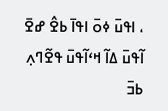، ߊߟߎ߫ ߦߋ߫ ߊߟߊ߫ ߕߐ߮ ߝߐ߫ ߊ߬ߟߎ߫ ߡߊ߬ ߞߵߊ߬ߟߎ߫ ߟߐ߬ߣߍ߲ ߕߏ߫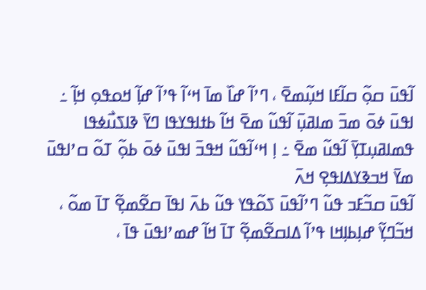ߊ߬ߟߎ߫ ߛߋ߲߬ ߛߊ߬ߓߊ ߞߎ߲߬ߘߐ߫ ، ߣߴߊ߬ ߝߊ߰ ߘߊ߫ ߞߵߊ߬ ߟߴߊ߬ ߝߊ߲߬ ߞߋߟߋ߲ ߞߊ߲߬ ߸ ߊߟߎ߫ ߦߋ߫ ߘߏ߫ ߘߊߥߎ߲߫ ߊ߬ߟߎ߬ ߘߐ߫ ߞߊ߬ ߕߙߊߟߌߟߊ ߣߌ߫ ߢߊߖߎ߯ߦߟߊ ߟߘߊߥߎ߲ߠߌ߲߫ ߊ߬ߟߎ߬ ߘߐ߫ ߸ ߊ߲ ߞߵߊ߬ߟߎ߬ ߞߟߏ߫ ߊߟߎ߫ ߦߋ߫ ߕߋ߲߬ ߠߋ߬ ߛߴߊߟߎ߫ ߘߌ߫ ߞߏߢߌߡߊߟߐ߲ ߞߍ߫
ߊ߬ߟߎ߫ ߛߏ߬ߓߏ ߟߎ߬ ߣߴߊ߬ߟߎ߫ ߖߋ߬ߟߌ ߟߎ߬ ߕߍ߫ ߊߟߊ߫ ߛߐ߬ߘߐ߲߬ ߠߊ߫ ߘߋ߬ ، ߞߏ߬ߣߌ߲߬ ߝߊ߲ߕߊ߲ߞߊ ߟߴߊ߬ ߡߊߛߐ߬ߘߐ߲߬ ߠߊ߫ ߞߊ߬ ߝߘߴߊߟߎ߫ ߟߊ߫ ،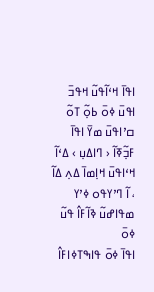ߊߟߊ߫ ߞߵߊ߬ߟߎ߬ ߞߟߏ߫ ߊߟߎ߫ ߦߋ߫ ߕߋ߲߬ ߠߋ߬ ߛߴߊߟߎ߫ ߘߌ߫ ߊߟߊ߫ ߓߏ߲߬ߧߊ߬ ‹ ߣߊߡߎ߲ › ߡߵߊ߬ ߞߵߊߟߎ߫ ߞߊ߲ߘߊ߫ ߡߍ߲ ߡߊ߬ ، ߊ߬ ߣߴߌߟߋ ߦߴߌ ߘߟߊߝߎ߬ ߢߊ߬ߓߊ߮ ߟߎ߬ ߦߋ߫
ߊߟߊ߫ ߦߋ߫ ߟߊߒߠߦߊߓߊ߮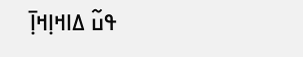ߟߎ߬ ߡߊߞߊ߲ߞߊ߲߫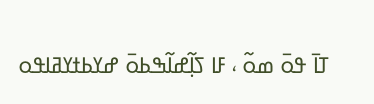ߠߊ߫ ߟߋ߫ ߘߋ߬ ، ߓߊ ߖߊ߲߬ߝߊ߬ߒߕߋ߫ ߝߌߕߙߌߥߊߟߋ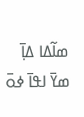ߘߊ߬ߡߊ ߡߊ߲߫ ߘߌ߫ ߊߟߊ߫ ߦߋ߫